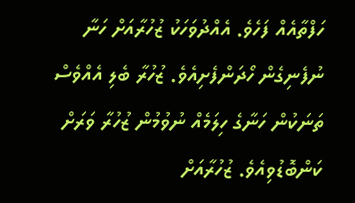ހަފްތާއެއް ފަހެވެ. އެއްދުވަހަކު ޒުހުރާއަށް ހަނާ ނުފެނިގެން ހޯދަންފެށިއެވެ. ޒުހުރާ ބެލި އެއްވެސް ތަނަކުން ހަނާގެ ހިލަމެއް ނުވުމުން ޒުހުރާ ވަރަށް ކަންބޮޑުވިއެވެ. ޒުހުރާއަށް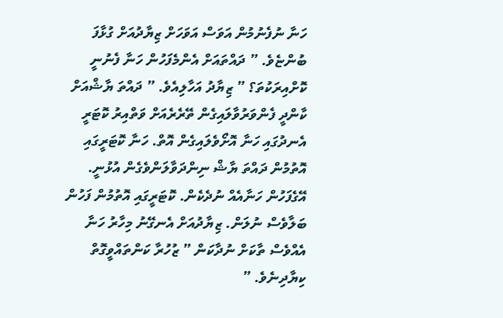ހަނާ ނުފެނުމުން އަވަސް އަވަހަށް ޒިޔާދުއަށް ގުޅާފަ ބުންޏެވެ. ” ދައްތައަށް އެންމެފަހުން ހަނާ ފެނުނީ ކޮށްއިރަކުތަ؟ ” ޒިޔާދު އަހާލިއެވެ. ” ދައްތަ ޔާޝްއަށް ކާންދީ ފެންވަރުވާލައިގެން ތޭރެރެއަށް ވަތްއިރު ކޮޓަރީ އެނދުގައި ހަނާ އޮށޯވެލައިގެން އޮތް. ހަނާ ކޮޓަރީގައި އޮތުމުން ދައްތަ ޔާޝް ނިންދަވާލަންވެގެން އުޅުނީ. އޭގެފަހުން ހަނާއެއް ނުދެކެން. ކޮޓަރީގައި އޮތުމުން ފަހުން ބަލާވެސް ނުލަން. ޒިޔާދުއަށް އެނގޭނު މިހާރު ހަނާ އެއްވެސް ތާކަށް ނުދާކަން ” ޒުހުރާ ކަންތައްވީގޮތް ކިޔާދިނެވެ. ”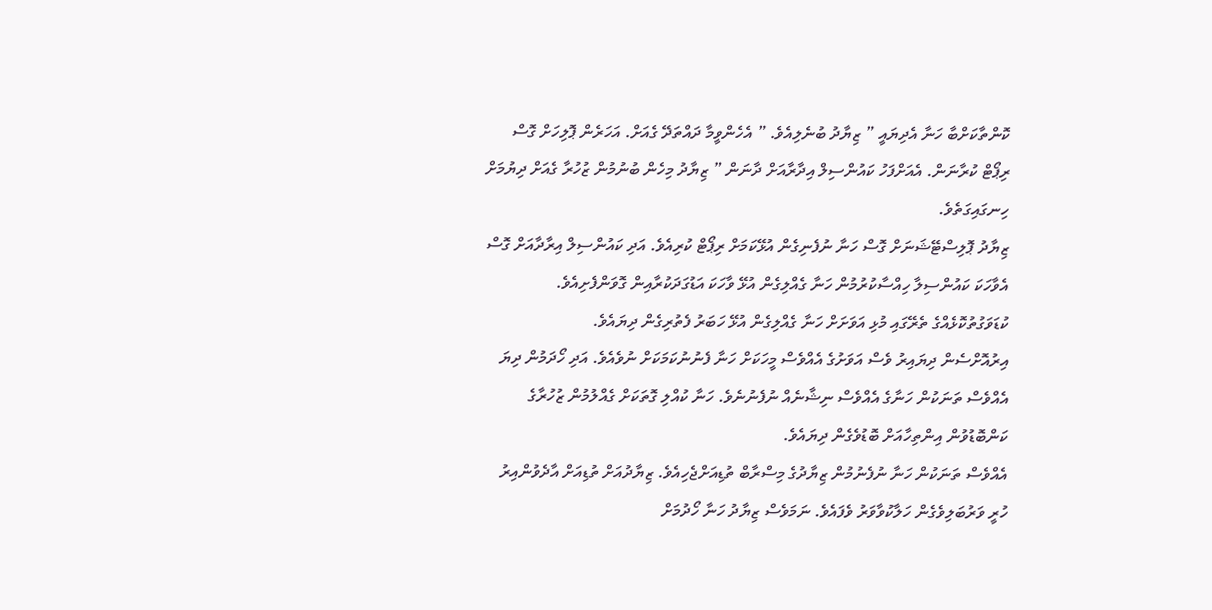ކޮންތާކަށްބާ ހަނާ އެދިޔައީ ” ޒިޔާދު ބުނެލިއެވެ. ” އެހެންވީމާ ދައްތަދޭ ގެއަށް. އަހަރެން ޕޮލިހަށް ގޮސް ރިޕޯޓް ކުރާނަން. އެއަށްފަހު ކައުންސިލް އިދާރާއަށް ދާނަން ” ޒިޔާދު މިހެން ބުނުމުން ޒުހުރާ ގެއަށް ދިޔުމަށް ހިނގައިގަތެވެ.
ޒިޔާދު ޕޮލިސްޓޭޝަނަށް ގޮސް ހަނާ ނުފެނިގެން އުޅޭކަމަށް ރިޕޯޓް ކުރިއެވެ. އަދި ކައުންސިލް އިރާދާއަށް ގޮސް އެވާހަކަ ކައުންސިލާ ހިއްސާކުރުމުން ހަނާ ގެއްލިގެން އުޅޭ ވާހަކަ އަޑުގަދަކުރާއިން ގޮވަންފެށިއެވެ. ކުޑަވަގުތުކޮޅެއްގެ ތެރޭގައި މުޅި އަވަށަށް ހަނާ ގެއްލިގެން އުޅޭ ހަބަރު ފެތުރިގެން ދިޔައެވެ.
އިރުއޮށްސެން ދިޔައިރު ވެސް އަވަށުގެ އެއްވެސް މީހަކަށް ހަނާ ފެނުނުކަމަކަށް ނުވެއެވެ. އަދި ހޯދަމުން ދިޔަ އެއްވެސް ތަނަކުން ހަނާގެ އެއްވެސް ނިޝާނެއް ނުފެނުނެވެ. ހަނާ ކުއްލި ގޮތަކަށް ގެއްލުމުން ޒުހުރާގެ ކަންބޮޑުވުން އިންތިހާއަށް ބޮޑުވެގެން ދިޔައެވެ.
އެއްވެސް ތަނަކުން ހަނާ ނުފެނުމުން ޒިޔާދުގެ މިސްރާބް ތުޑިއަށްޖެހިއެވެ. ޒިޔާދުއަށް ތުޑިއަށް އާދެވުންއިރު ހުރީ ވަރުބަލިވެގެން ހަލާކުވާވަރު ވެފައެވެ. ނަމަވެސް ޒިޔާދު ހަނާ ހޯދުމަށް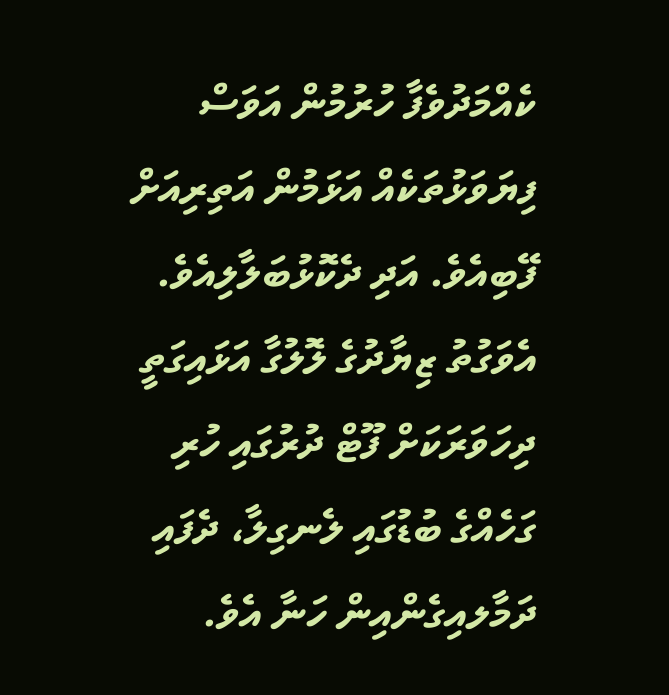ކެއްމަދުވެފާ ހުރުމުން އަވަސް ފިޔަވަޅުތަކެއް އަޅަމުން އަތިރިއަށް ފޭބިއެވެ. އަދި ދެކޮޅުބަލާލިއެވެ. އެވަގުތު ޒިޔާދުގެ ލޮލުގާ އަޅައިގަތީ ދިހަވަރަކަށް ފޫޓް ދުރުގައި ހުރި ގަހެއްގެ ބުޑުގައި ލެނގިލާ، ދެފައި ދަމާލއިގެންއިން ހަނާ އެވެ.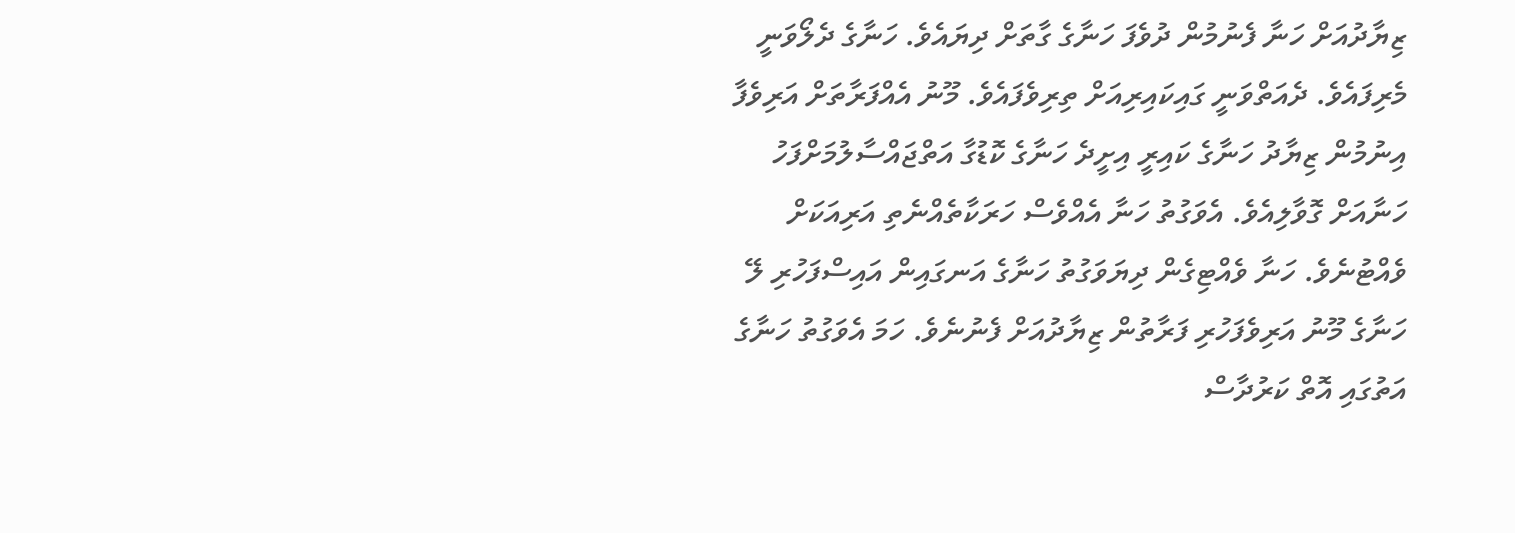ޒިޔާދުއަށް ހަނާ ފެނުމުން ދުވެފަ ހަނާގެ ގާތަށް ދިޔައެވެ. ހަނާގެ ދެލޯވަނީ މެރިފައެވެ. ދެއަތްވަނީ ގައިކައިރިއަށް ތިރިވެފައެވެ. މޫނު އެއްފަރާތަށް އަރިވެފާ އިނުމުން ޒިޔާދު ހަނާގެ ކައިރީ އިށީދެ ހަނާގެ ކޮޑުގާ އަތްޖައްސާލުމަށްފަހު ހަނާއަށް ގޮވާލިއެވެ. އެވަގުތު ހަނާ އެއްވެސް ހަރަކާތެއްނެތި އަރިއަކަށް ވެއްޓުނެވެ. ހަނާ ވެއްޓިގެން ދިޔަވަގުތު ހަނާގެ އަނގައިން އައިސްފަހުރި ލޭ ހަނާގެ މޫނު އަރިވެފަހުރި ފަރާތުން ޒިޔާދުއަށް ފެނުނެވެ. ހަމަ އެވަގުތު ހަނާގެ އަތުގައި އޮތް ކަރުދާސް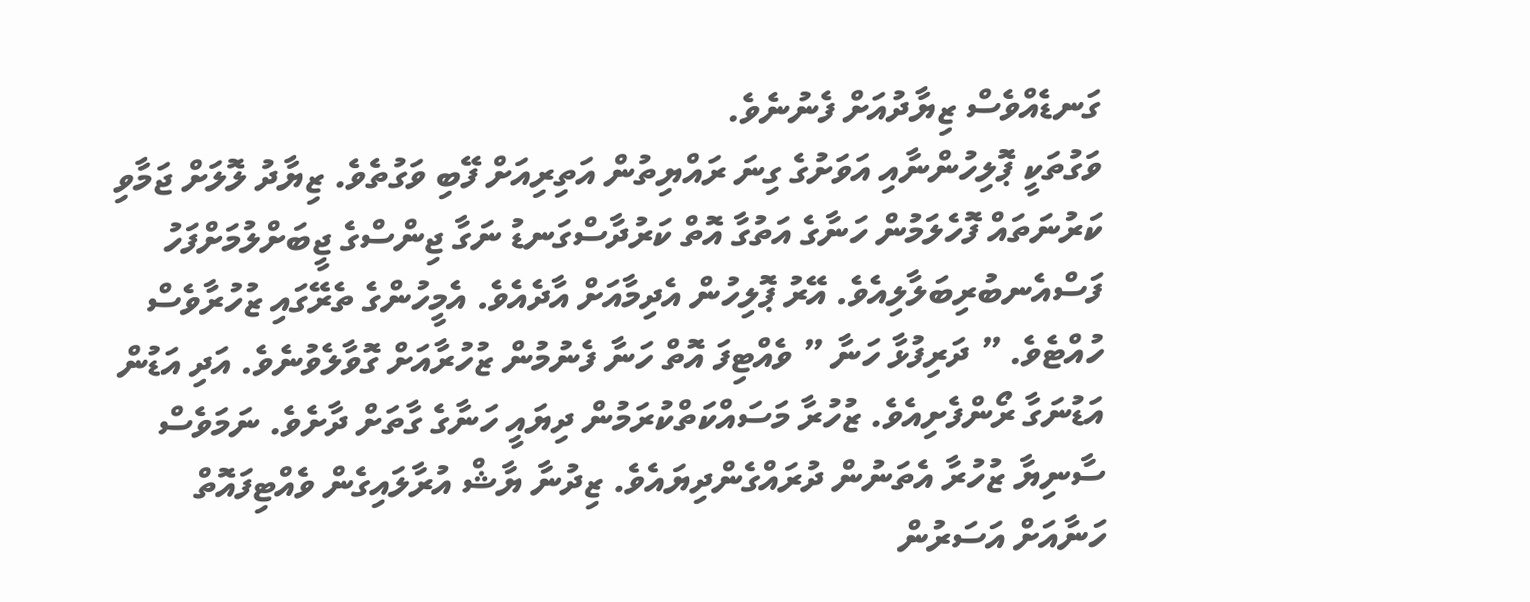ގަނޑެއްވެސް ޒިޔާދުއަށް ފެނުނެވެ.
ވަގުތަކީ ޕޮލިހުންނާއި އަވަށުގެ ގިނަ ރައްޔިތުން އަތިރިއަށް ފޭބި ވަގުތެވެ. ޒިޔާދު ލޮލަށް ޖަމާވި ކަރުނަތައް ފޮހެލަމުން ހަނާގެ އަތުގާ އޮތް ކަރުދާސްގަނޑު ނަގާ ޖިންސްގެ ޖީބަށްލުމަށްފަހު ފަސްއެނބުރިބަލާލިއެވެ. އޭރު ޕޮލިހުން އެދިމާއަށް އާދެއެވެ. އެމީހުންގެ ތެރޭގައި ޒުހުރާވެސް ހުއްޓެވެ. ” ދަރިފުޅާ ހަނާ ” ވެއްޓިފަ އޮތް ހަނާ ފެނުމުން ޒުހުރާއަށް ގޮވާލެވުނެވެ. އަދި އަޑުން އަޑުނަގާ ރޯންފެށިއެވެ. ޒުހުރާ މަސައްކަތްކުރަމުން ދިޔައީ ހަނާގެ ގާތަށް ދާށެވެ. ނަމަވެސް ސާނިޔާ ޒުހުރާ އެތަނުން ދުރައްގެންދިޔައެވެ. ޒިދުނާ ޔާޝް އުރާލައިގެން ވެއްޓިފައޮތް ހަނާއަށް އަސަރުން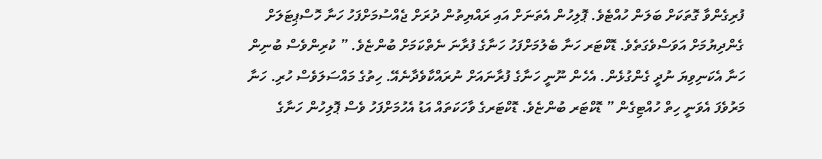ފުރިގެންވާ ގޮތަކަށް ބަލަން ހުއްޓެވެ. ޕޮލިހުން އެތަނަށް އައި ރައްޔިތުން ދުރަށް ޖެއްސުމަށްފަހު ހަނާ ހޮސްޕިޓަލަށް ގެންދިޔުމަށް އަވަސްވެގަތެވެ. ޑޮކްޓަރ ހަނާ ބެލުމަށްފަހު ހަނާގެ ފުރާނަ ނެތްކަމަށް ބުންޏެވެ. ” ކުރިންވެސް ބުނިން ހަނާ އެކަނިވިޔަ ނުދީ ގެންގުޅެން. އެހެން ނޫނީ ހަނާގެ ފުރާނައަށް ނުރައްކާވެދާނެއޭ. ހިތުގެ މައްސަލަވެސް ހުރި. ހަނާ މަރުވެފަ އެވަނީ ހިތް ހުއްޓިގެން ” ޑޮކްޓަރ ބުންޏެވެ. ޑޮކްޓަރގެ ވާހަކަތައް އަޑު އެހުމަށްފަހު ވެސް ޕޮލިހުން ހަނާގެ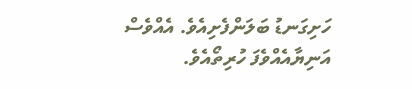ހަށިގަނޑު ބަލަންފެށިއެވެ. އެއްވެސް އަނިޔާއެއްވެފަ ހުރިތޯއެވެ.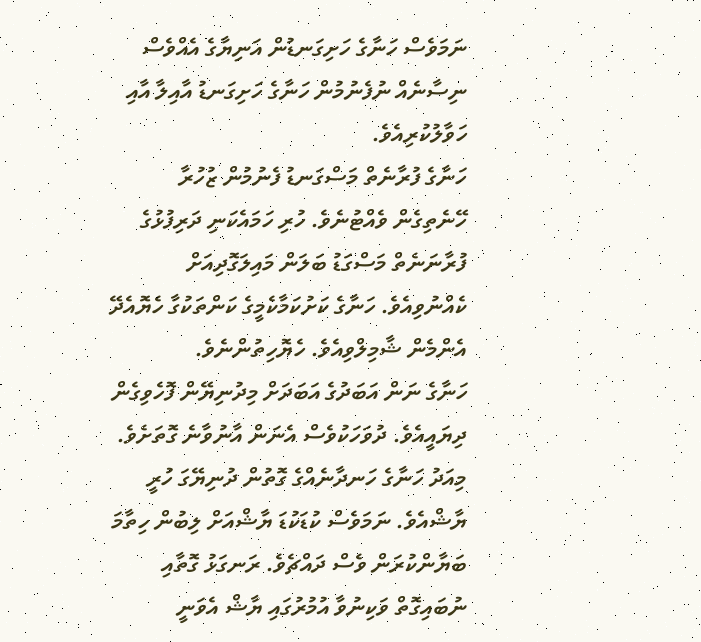ނަމަވެސް ހަނާގެ ހަށިގަނޑުން އަނިޔާގެ އެއްވެސް ނިސާނެއް ނުފެނުމުން ހަނާގެ ހަށިގަނޑު އާއިލާ އާއި ހަވާލުކުރިއެވެ.
ހަނާގެ ފުރާނެތް މަސްގަނޑު ފެނުމުން ޒުހުރާ ހޭނެތިގެން ވެއްޓުނެވެ. ހުރި ހަމައެކަނި ދަރިފުޅުގެ ފުރާނަނެތް މަސްގަޑު ބަލަން މައިލަގޮދިއަށް ކެއްނުވިއެވެ. ހަނާގެ ކަށުކަމާކެމީގެ ކަންތަކުގާ ހެޔޮއެދޭ އެންމެން ޝާމިލްވިއެވެ. ހެޔޮހިތުންނެވެ.
ހަނާގެ ނަން އަބަދުގެ އަބަދަށް މިދުނިޔޭން ފޮހެވިގެން ދިޔައީއެވެ. ދުވަހަކުވެސް އެނަން އާނުވާނެ ގޮތަށެވެ. މިއަދު ހަނާގެ ހަނދާނެއްގެ ގޮތުން ދުނިޔޭގަ ހުރީ ޔާޝްއެވެ. ނަމަވެސް ކުޑަކުޑަ ޔާޝްއަށް ލިބުން ހިތާމަ ބަޔާންކުރަން ވެސް ދައްޗެވެ. ރަނގަޅު ގޮތާއި ނުބައިގޮތް ވަކިނުވާ އުމުރުގައި ޔާޝް އެވަނީ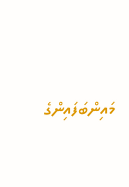މައިންބަފައިންގެ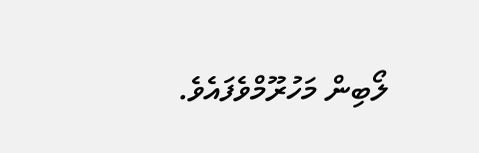ލޯބިން މަހުރޫމްވެފައެވެ.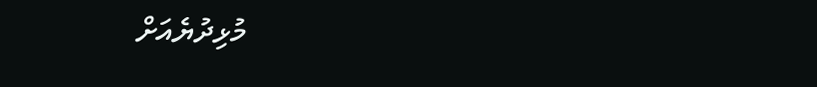މުޅިދުޔެއަށް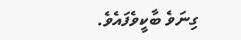ގިނަވެ ބާކީވެފައެވެ.